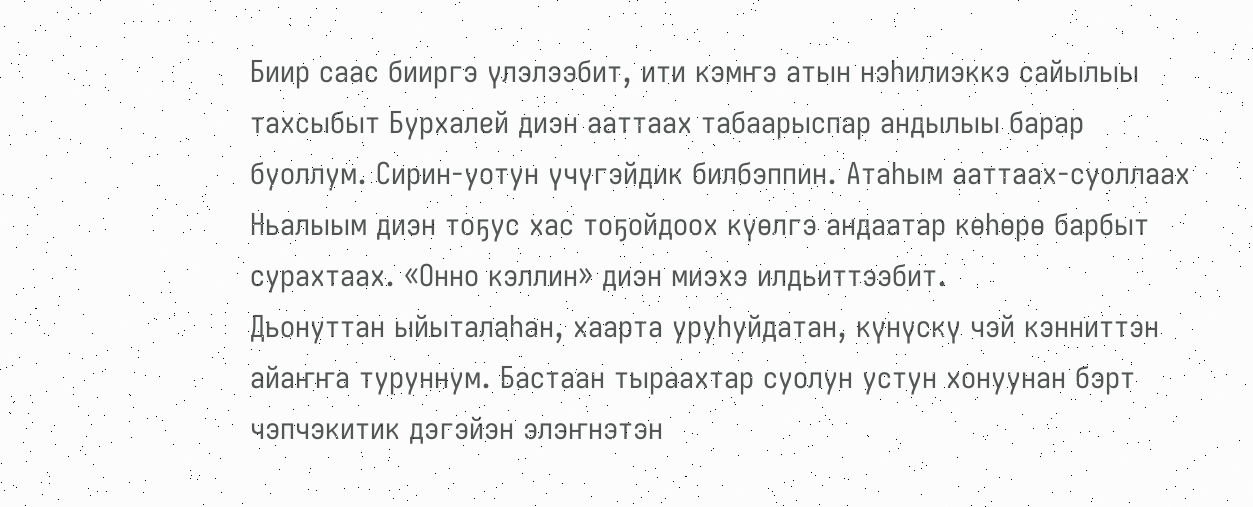Биир саас бииргэ үлэлээбит, ити кэмҥэ атын нэһилиэккэ сайылыы тахсыбыт Бурхалей диэн ааттаах табаарыспар андылыы барар буоллум. Сирин-уотун үчүгэйдик билбэппин. Атаһым ааттаах-суоллаах Ньалыым диэн тоҕус хас тоҕойдоох күөлгэ андаатар көһөрө барбыт сурахтаах. «Онно кэллин» диэн миэхэ илдьиттээбит.
Дьонуттан ыйыталаһан, хаарта уруһуйдатан, күнүскү чэй кэнниттэн айаҥҥа туруннум. Бастаан тыраахтар суолун устун хонуунан бэрт чэпчэкитик дэгэйэн элэҥнэтэн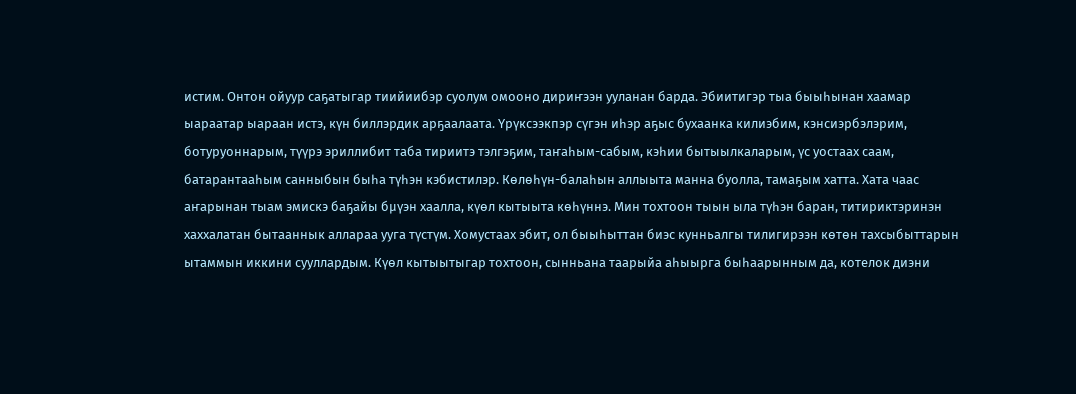истим. Онтон ойуур саҕатыгар тиийиибэр суолум омооно дириҥээн ууланан барда. Эбиитигэр тыа быыһынан хаамар ыараатар ыараан истэ, күн биллэрдик арҕаалаата. Үрүксээкпэр сүгэн иһэр аҕыс бухаанка килиэбим, кэнсиэрбэлэрим, ботуруоннарым, түүрэ эриллибит таба тириитэ тэлгэҕим, таҥаһым-сабым, кэһии бытыылкаларым, үс уостаах саам, батарантааһым санныбын быһа түһэн кэбистилэр. Көлөһүн-балаһын аллыыта манна буолла, тамаҕым хатта. Хата чаас аҥарынан тыам эмискэ баҕайы бµүэн хаалла, күөл кытыыта көһүннэ. Мин тохтоон тыын ыла түһэн баран, титириктэринэн хаххалатан бытааннык аллараа ууга түстүм. Хомустаах эбит, ол быыһыттан биэс кунньалгы тилигирээн көтөн тахсыбыттарын ытаммын иккини сууллардым. Күөл кытыытыгар тохтоон, сынньана таарыйа аһыырга быһаарынным да, котелок диэни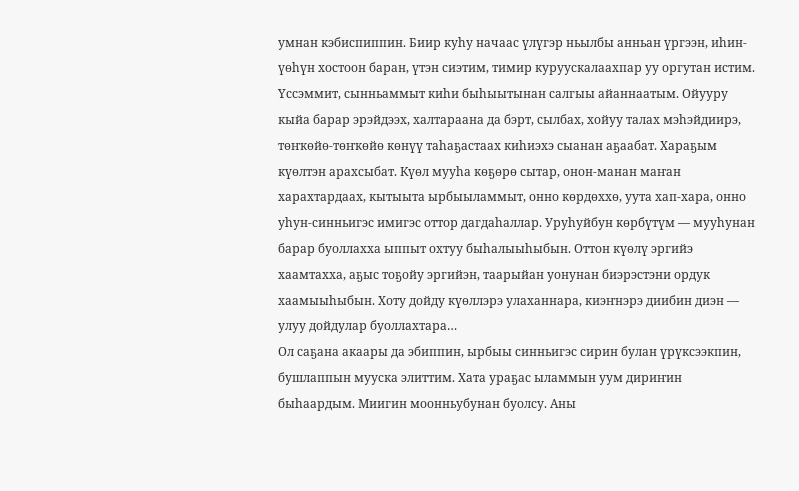умнан кэбиспиппин. Биир куһу начаас үлүгэр ньылбы анньан үргээн, иһин-үөһүн хостоон баран, үтэн сиэтим, тимир куруускалаахпар уу оргутан истим. Үссэммит, сынньаммыт киһи быһыытынан салгыы айаннаатым. Ойууру кыйа барар эрэйдээх, халтараана да бэрт, сылбах, хойуу талах мэһэйдиирэ, төҥкөйө-төҥкөйө көнүү таһаҕастаах киһиэхэ сыанан аҕаабат. Хараҕым күөлтэн арахсыбат. Күөл мууһа көҕөрө сытар, онон-манан маҥан харахтардаах, кытыыта ырбыыламмыт, онно көрдөххө, уута хап-хара, онно уһун-синньигэс имигэс оттор дагдаһаллар. Уруһуйбун көрбүтүм — мууһунан барар буоллахха ыппыт охтуу быһалыыһыбын. Оттон күөлү эргийэ хаамтахха, аҕыс тоҕойу эргийэн, таарыйан уонунан биэрэстэни ордук хаамыыһыбын. Хоту дойду күөллэрэ улаханнара, киэҥнэрэ диибин диэн — улуу дойдулар буоллахтара…
Ол саҕана акаары да эбиппин, ырбыы синньигэс сирин булан үрүксээкпин, бушлаппын мууска элиттим. Хата ураҕас ыламмын уум дириҥин быһаардым. Миигин моонньубунан буолсу. Аны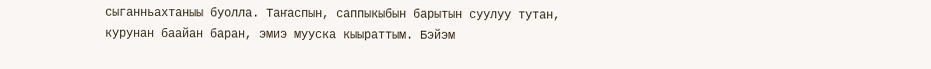сыганньахтаныы буолла. Таҥаспын, саппыкыбын барытын суулуу тутан, курунан баайан баран, эмиэ мууска кыыраттым. Бэйэм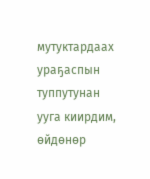мутуктардаах ураҕаспын туппутунан ууга киирдим, өйдөнөр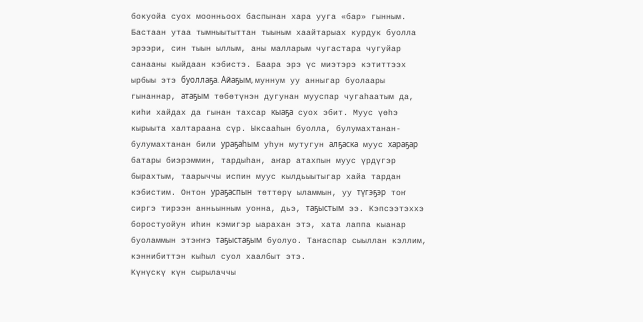бокуойа суох моонньоох баспынан хара ууга «бар» гынным. Бастаан утаа тымныытыттан тыыным хаайтарыах курдук буолла эрээри, син тыын ыллым, аны малларым чугастара чугуйар санааны кыйдаан кэбистэ. Баара эрэ үс миэтэрэ кэтиттээх ырбыы этэ буоллаҕа. Айаҕым, муннум уу анныгар буолаары гынаннар, атаҕым төбөтүнэн дугунан мууспар чугаһаатым да, киһи хайдах да гынан тахсар кыаҕа суох эбит. Муус үөһэ кырыыта халтараана сүр. Ыксааһын буолла, булумахтанан-булумахтанан били ураҕаһым уһун мутугун алҕаска муус хараҕар батары биэрэммин, тардыһан, аҥар атахпын муус үрдүгэр бырахтым, таарыччы испин муус кылдьыытыгар хайа тардан кэбистим. Онтон ураҕаспын төттөрү ыламмын, уу түгэҕэр тоҥ сиргэ тирээн анньынным уонна, дьэ, таҕыстым ээ. Кэпсээтэххэ боростуойун иһин кэмигэр ыарахан этэ, хата лаппа кыанар буоламмын этэҥҥэ таҕыстаҕым буолуо. Таҥаспар сыыллан кэллим, кэннибиттэн кыһыл суол хаалбыт этэ.
Күнүскү күн сырылаччы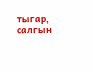тыгар, салгын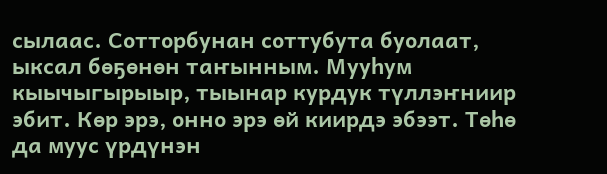сылаас. Сотторбунан соттубута буолаат, ыксал бөҕөнөн таҥынным. Мууһум кыычыгырыыр, тыынар курдук түллэҥниир эбит. Көр эрэ, онно эрэ өй киирдэ эбээт. Төһө да муус үрдүнэн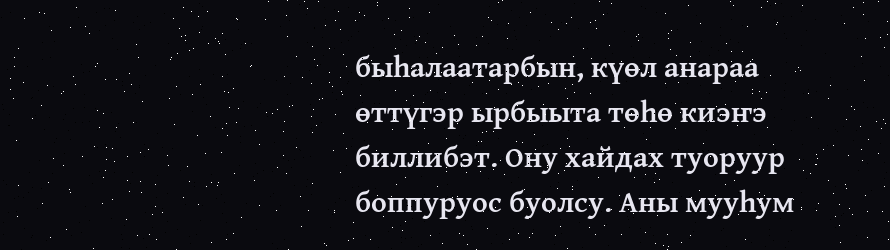быһалаатарбын, күөл анараа өттүгэр ырбыыта төһө киэҥэ биллибэт. Ону хайдах туоруур боппуруос буолсу. Аны мууһум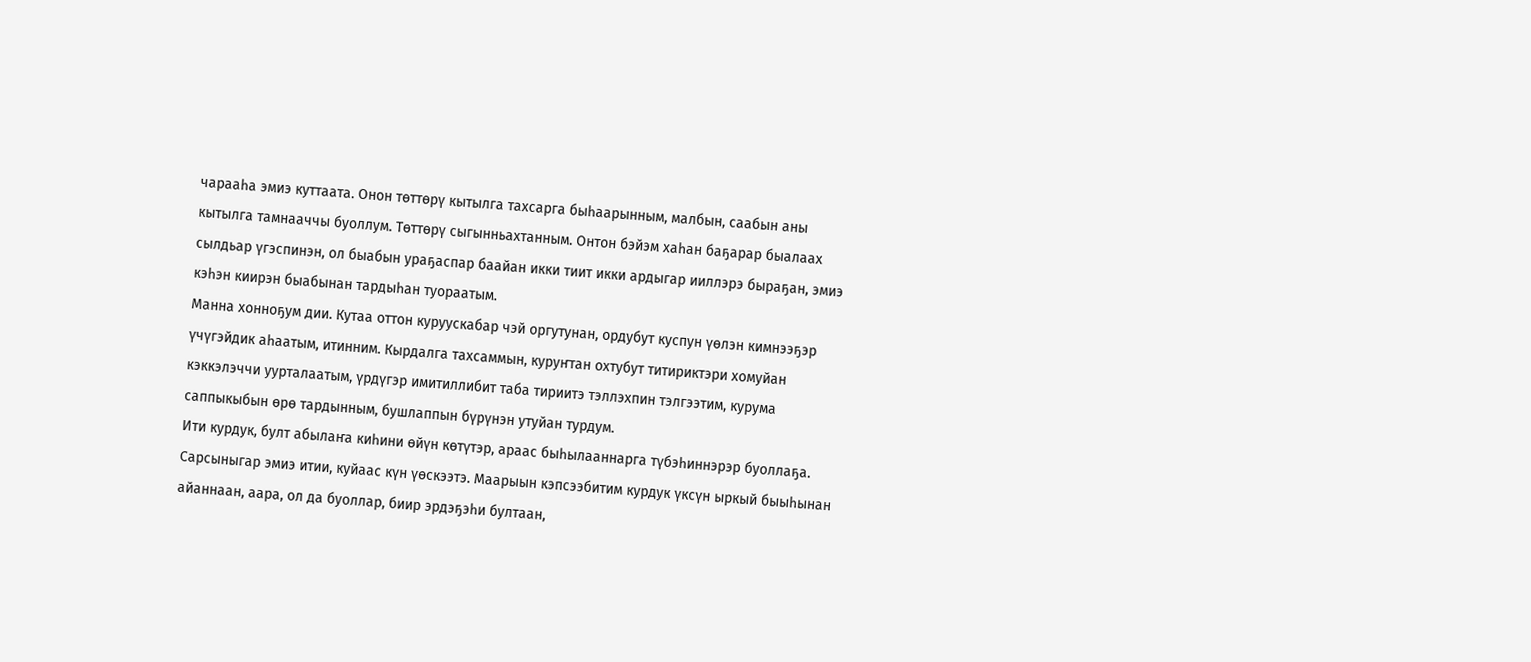чарааһа эмиэ куттаата. Онон төттөрү кытылга тахсарга быһаарынным, малбын, саабын аны кытылга тамнааччы буоллум. Төттөрү сыгынньахтанным. Онтон бэйэм хаһан баҕарар быалаах сылдьар үгэспинэн, ол быабын ураҕаспар баайан икки тиит икки ардыгар ииллэрэ быраҕан, эмиэ кэһэн киирэн быабынан тардыһан туораатым.
Манна хонноҕум дии. Кутаа оттон куруускабар чэй оргутунан, ордубут куспун үөлэн кимнээҕэр үчүгэйдик аһаатым, итинним. Кырдалга тахсаммын, куруҥтан охтубут титириктэри хомуйан кэккэлэччи уурталаатым, үрдүгэр имитиллибит таба тириитэ тэллэхпин тэлгээтим, курума саппыкыбын өрө тардынным, бушлаппын бүрүнэн утуйан турдум.
Ити курдук, булт абылаҥа киһини өйүн көтүтэр, араас быһылааннарга түбэһиннэрэр буоллаҕа.
Сарсыныгар эмиэ итии, куйаас күн үөскээтэ. Маарыын кэпсээбитим курдук үксүн ыркый быыһынан айаннаан, аара, ол да буоллар, биир эрдэҕэһи бултаан,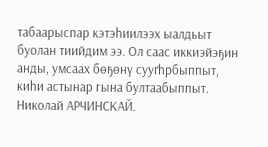табаарыспар кэтэһиилээх ыалдьыт буолан тиийдим ээ. Ол саас иккиэйэҕин анды, умсаах бөҕөнү сууґһрбыппыт, киһи астынар гына бултаабыппыт.
Николай АРЧИНСКАЙ.